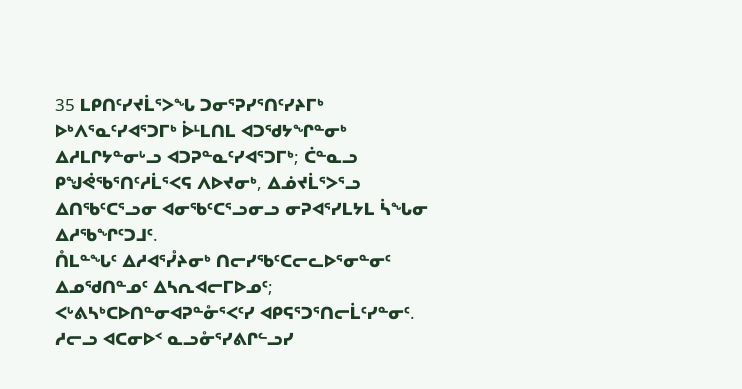35 ᒪᑭᑎᑦᓯᔪᒫᕐᐳᖓ ᑐᓂᕐᕈᓯᕐᑎᑦᓯᔨᒥᒃ ᐅᒃᐱᕐᓇᑦᓯᐊᕐᑐᒥᒃ ᐆᒻᒪᑎᒪ ᐊᑐᖁᔭᖏᓐᓂᒃ ᐃᓱᒪᒋᔭᓐᓂᒡᓗ ᐊᑐᕈᓐᓇᑦᓯᐊᕐᑐᒥᒃ; ᑖᓐᓇᓗ ᑭᖑᕚᖃᕐᑎᑦᓱᒫᕐᐸᕋ ᐱᐅᔪᓂᒃ, ᐃᓅᔪᒫᕐᐳᕐᓗ ᐃᑎᖃᑦᑕᕐᓗᓂ ᐊᓂᖃᑦᑕᕐᓗᓂᓗ ᓂᕈᐊᕐᓯᒪᔭᒪ ᓵᖓᓂ ᐃᓱᖃᖏᑦᑐᒧᑦ.
ᑍᒪᓐᖓᑦ ᐃᓱᐊᕐᓮᔨᓂᒃ ᑎᓕᓯᖃᑦᑕᓕᓚᐅᕐᓂᓐᓂᑦ ᐃᓄᖁᑎᓐᓄᑦ ᐃᓴᕆᐊᓕᒥᐅᓄᑦ; ᐸᒡᕕᓴᒃᑕᐅᑎᓐᓂᐊᕈᓐᓁᕐᐸᑦᓯ ᐊᑭᕋᕐᑐᕐᑎᓕᒫᑦᓯᓐᓂᑦ. ᓱᓕᓗ ᐊᑕᓂᐅᑉ ᓇᓗᓁᕐᓯᕕᒋᓪᓗᓯ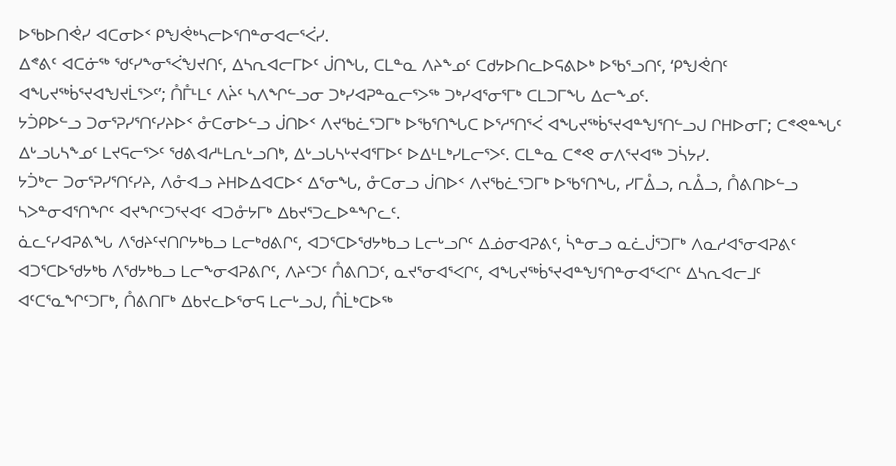ᐅᖃᐅᑎᕚᓯ ᐊᑕᓂᐅᑉ ᑭᖑᕚᒃᓴᓕᐅᕐᑎᓐᓂᐊᓕᕐᐹᓯ.
ᐃᕝᕕᑦ ᐊᑕᓃᖅ ᖁᑦᓯᖕᓂᕐᐹᖑᔪᑎᑦ, ᐃᓴᕆᐊᓕᒥᐅᑦ ᒎᑎᖓ, ᑕᒪᓐᓇ ᐱᔨᖕᓄᑦ ᑕᑯᔭᐅᑎᓚᐅᕋᕕᐅᒃ ᐅᖃᕐᓗᑎᑦ, ‘ᑭᖑᕚᑎᑦ ᐊᖓᔪᖅᑳᕐᔪᐊᖑᔪᒫᕐᐳᑦ’; ᑍᒤᒻᒪᑦ ᐱᔩᑦ ᓴᐱᖏᓪᓗᓂ ᑐᒃᓯᐊᕈᓐᓇᓕᕐᐳᖅ ᑐᒃᓯᐊᕐᓂᕐᒥᒃ ᑕᒪᑐᒥᖓ ᐃᓕᖕᓄᑦ.
ᔭᑑᑭᐅᓪᓗ ᑐᓂᕐᕈᓯᕐᑎᑦᓯᔨᐅᑉ ᓁᑕᓂᐅᓪᓗ ᒎᑎᐅᑉ ᐱᔪᖃᓛᕐᑐᒥᒃ ᐅᖃᕐᑎᖓᑕ ᐅᕐᓱᕐᑎᕐᐹ ᐊᖓᔪᖅᑳᕐᔪᐊᓐᖑᕐᑎᓪᓗᒍ ᒋᕼᐅᓂᒥ; ᑕᕝᕙᓐᖓᑦ ᐃᒡᓗᒐᓴᖕᓄᑦ ᒪᔪᕋᓕᕐᐳᑦ ᖁᕕᐊᓱᒻᒪᕆᒡᓗᑎᒃ, ᐃᒡᓗᒐᓴᒡᔪᐊᕐᒥᐅᑦ ᐅᐃᒻᒪᒃᓯᒪᓕᕐᐳᑦ. ᑕᒪᓐᓇ ᑕᕝᕙ ᓂᐱᕐᔪᐊᖅ ᑐᓵᔭᓯ.
ᔭᑑᒃᓕ ᑐᓂᕐᕈᓯᕐᑎᑦᓯᔨ, ᐱᓁᐊᓗ ᔨᕼᐅᐃᐊᑕᐅᑉ ᐃᕐᓂᖓ, ᓁᑕᓂᓗ ᒎᑎᐅᑉ ᐱᔪᖃᓛᕐᑐᒥᒃ ᐅᖃᕐᑎᖓ, ᓯᒥᐂᓗ, ᕆᐂᓗ, ᑍᕕᑎᐅᓪᓗ ᓴᐳᓐᓂᐊᕐᑎᖏᑦ ᐊᔪᖏᑦᑐᕐᔪᐊᑦ ᐊᑐᓁᔭᒥᒃ ᐃᑲᔪᕐᑐᓚᐅᓐᖏᓚᑦ.
ᓈᓚᑦᓯᐊᕈᕕᖓ ᐱᖁᔨᑦᔪᑎᒋᔭᒃᑲᓗ ᒪᓕᒃᑯᕕᒋᑦ, ᐊᑐᕐᑕᐅᖁᔭᒃᑲᓗ ᒪᓕᒡᓗᒋᑦ ᐃᓅᓂᐊᕈᕕᑦ, ᓵᓐᓂᓗ ᓇᓛᒎᕐᑐᒥᒃ ᐱᓇᓱᐊᕐᓂᐊᕈᕕᑦ ᐊᑐᕐᑕᐅᖁᔭᒃᑲ ᐱᖁᔭᒃᑲᓗ ᒪᓕᖕᓂᐊᕈᕕᒋᑦ, ᐱᔨᑦᑐᑦ ᑍᕕᑎᑐᑦ, ᓇᔪᕐᓂᐊᕐᐸᒋᑦ, ᐊᖓᔪᖅᑳᕐᔪᐊᓐᖑᕐᑎᓐᓂᐊᕐᐸᒋᑦ ᐃᓴᕆᐊᓕᒧᑦ ᐊᑦᑕᕐᓇᖏᑦᑐᒥᒃ, ᑍᕕᑎᒥᒃ ᐃᑲᔪᓚᐅᕐᓂᕋ ᒪᓕᒡᓗᒍ, ᑍᒫᒃᑕᐅᖅ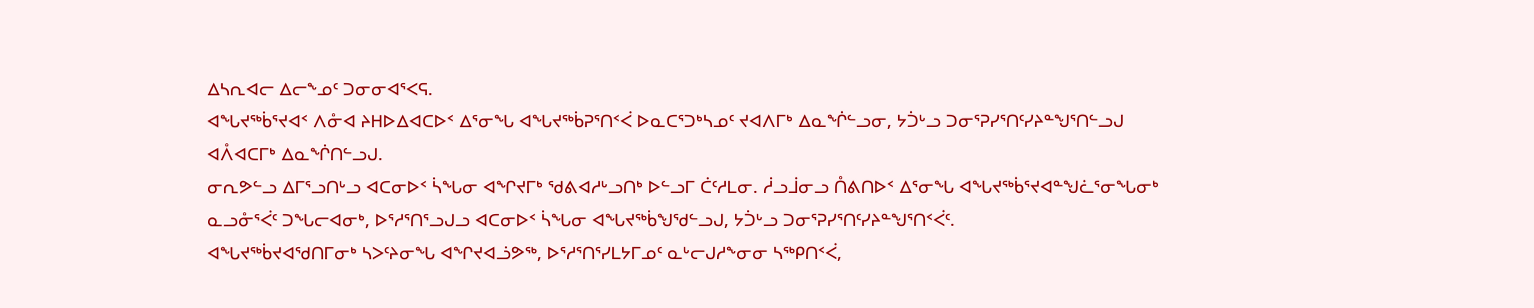ᐃᓴᕆᐊᓕ ᐃᓕᖕᓄᑦ ᑐᓂᓂᐊᕐᐸᕋ.
ᐊᖓᔪᖅᑳᕐᔪᐊᑉ ᐱᓁᐊ ᔨᕼᐅᐃᐊᑕᐅᑉ ᐃᕐᓂᖓ ᐊᖓᔪᖅᑳᕈᕐᑎᑉᐹ ᐅᓇᑕᕐᑐᒃᓴᓄᑦ ᔪᐊᐱᒥᒃ ᐃᓇᖐᓪᓗᓂ, ᔭᑑᒡᓗ ᑐᓂᕐᕈᓯᕐᑎᑦᓯᔨᓐᖑᕐᑎᓪᓗᒍ ᐊᐰᐊᑕᒥᒃ ᐃᓇᖐᑎᓪᓗᒍ.
ᓂᕆᕗᓪᓗ ᐃᒥᕐᓗᑎᒡᓗ ᐊᑕᓂᐅᑉ ᓵᖓᓂ ᐊᖏᔪᒥᒃ ᖁᕕᐊᓱᒡᓗᑎᒃ ᐅᓪᓗᒥ ᑖᑦᓱᒪᓂ. ᓲᓗᒨᓂᓗ ᑍᕕᑎᐅᑉ ᐃᕐᓂᖓ ᐊᖓᔪᖅᑳᕐᔪᐊᓐᖑᓛᕐᓂᖓᓂᒃ ᓇᓗᓁᕐᐹᑦ ᑐᖓᓕᐊᓂᒃ, ᐅᕐᓱᕐᑎᕐᓗᒍᓗ ᐊᑕᓂᐅᑉ ᓵᖓᓂ ᐊᖓᔪᖅᑳᖑᖁᓪᓗᒍ, ᔭᑑᒡᓗ ᑐᓂᕐᕈᓯᕐᑎᑦᓯᔨᓐᖑᕐᑎᑉᐹᑦ.
ᐊᖓᔪᖅᑳᔪᐊᖁᑎᒥᓂᒃ ᓴᐳᑦᔨᓂᖓ ᐊᖏᔪᐊᓘᕗᖅ, ᐅᕐᓱᕐᑎᕐᓯᒪᔭᒥᓄᑦ ᓇᒡᓕᒍᓱᖕᓂᓂ ᓴᖅᑭᑎᑉᐹ,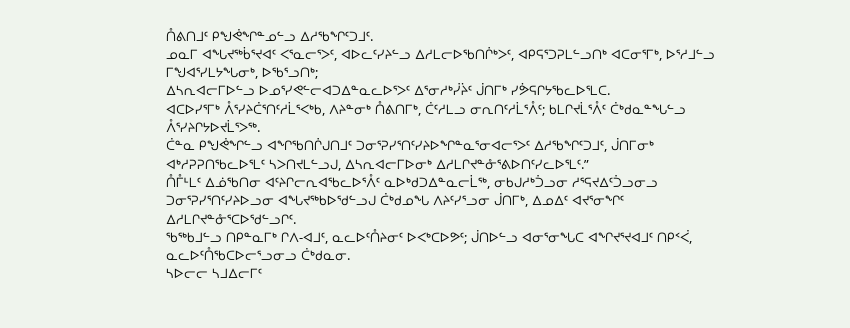ᑍᕕᑎᒧᑦ ᑭᖑᕚᖏᓐᓄᓪᓗ ᐃᓱᖃᖏᑦᑐᒧᑦ.
ᓄᓇᒥ ᐊᖓᔪᖅᑳᕐᔪᐊᑦ ᐸᕐᓇᓕᕐᐳᑦ, ᐊᐅᓚᑦᓯᔨᓪᓗ ᐃᓱᒪᓕᐅᖃᑎᒌᒃᐳᑦ, ᐊᑭᕋᕐᑐᕈᒪᓪᓗᑎᒃ ᐊᑕᓂᕐᒥᒃ, ᐅᕐᓱᒧᓪᓗ ᒥᖑᐊᕐᓯᒪᔭᖓᓂᒃ, ᐅᖃᕐᓗᑎᒃ;
ᐃᓴᕆᐊᓕᒥᐅᓪᓗ ᐅᓄᕐᓯᕙᓪᓕᐊᑐᐃᓐᓇᓚᐅᕐᐳᑦ ᐃᕐᓂᓱᒃᓰᔩᑦ ᒎᑎᒥᒃ ᓯᕘᕋᒋᔭᖃᓚᐅᕐᒪᑕ.
ᐊᑕᐅᓯᕐᒥᒃ ᐰᕐᓯᔨᑖᕐᑎᑦᓱᒫᕐᐸᒃᑲ, ᐱᔨᓐᓂᒃ ᑍᕕᑎᒥᒃ, ᑖᑦᓱᒪᓗ ᓂᕆᑎᑦᓱᒫᕐᐰᑦ; ᑲᒪᒋᔪᒫᕐᐰᑦ ᑖᒃᑯᓇᓐᖓᓪᓗ ᐰᕐᓯᔨᒋᔭᐅᔪᒫᕐᐳᖅ.
ᑖᓐᓇ ᑭᖑᕚᖏᓪᓗ ᐊᖏᖃᑎᒌᒍᑎᒧᑦ ᑐᓂᕐᕈᓯᕐᑎᑦᓯᔨᐅᖏᓐᓇᕐᓂᐊᓕᕐᐳᑦ ᐃᓱᖃᖏᑦᑐᒧᑦ, ᒎᑎᒥᓂᒃ ᐊᒃᓱᕈᕈᑎᖃᓚᐅᕐᒪᑦ ᓴᐳᑎᔪᒪᓪᓗᒍ, ᐃᓴᕆᐊᓕᒥᐅᓂᒃ ᐃᓱᒪᒋᔪᓐᓁᕐᕕᐅᑎᑦᓯᓚᐅᕐᒪᑦ.”
ᑍᒤᒻᒪᑦ ᐃᓅᖃᑎᓂ ᐊᑦᔨᒋᓕᕆᐊᖃᓚᐅᕐᐰᑦ ᓇᐅᒃᑯᑐᐃᓐᓇᓕᒫᖅ, ᓂᑲᒍᓱᒃᑑᓗᓂ ᓱᕐᕋᔪᐃᑦᑑᓗᓂᓗ ᑐᓂᕐᕈᓯᕐᑎᑦᓯᔨᐅᓗᓂ ᐊᖓᔪᖅᑲᐅᖁᓪᓗᒍ ᑖᒃᑯᓄᖓ ᐱᔨᑦᓯᕐᓗᓂ ᒎᑎᒥᒃ, ᐃᓄᐃᑦ ᐊᔪᕐᓂᖏᑦ ᐃᓱᒪᒋᔪᓐᓁᕐᑕᐅᖁᓪᓗᒋᑦ.
ᖃᖅᑲᒧᓪᓗ ᑎᑭᓐᓇᒥᒃ ᒋᐱ-ᐊᒧᑦ, ᓇᓚᐅᑦᑍᔨᓂᑦ ᐅᐸᒃᑕᐅᕗᑦ; ᒎᑎᐅᓪᓗ ᐊᓂᕐᓂᖓᑕ ᐊᖏᔪᕐᔪᐊᒧᑦ ᑎᑭᑉᐹ, ᓇᓚᐅᑦᑍᖃᑕᐅᓕᕐᓗᓂᓗ ᑖᒃᑯᓇᓂ.
ᓴᐅᓕᓕ ᓴᒧᐃᓕᒥᑦ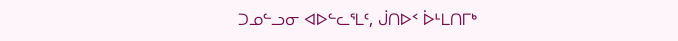ᑐᓄᓪᓗᓂ ᐊᐅᓪᓚᕐᒪᑦ, ᒎᑎᐅᑉ ᐆᒻᒪᑎᒥᒃ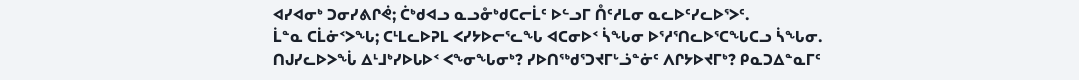ᐊᓯᐊᓂᒃ ᑐᓂᓯᕕᒋᕚ; ᑖᒃᑯᐊᓗ ᓇᓗᓁᒃᑯᑕᓕᒫᑦ ᐅᓪᓗᒥ ᑍᑦᓱᒪᓂ ᓇᓚᐅᑦᓯᓚᐅᕐᐳᑦ.
ᒫᓐᓇ ᑕᒫᓃᑉᐳᖓ; ᑕᒻᒪᓚᐅᕈᒪ ᐸᓯᔭᐅᓕᕐᓚᖓ ᐊᑕᓂᐅᑉ ᓵᖓᓂ ᐅᕐᓱᕐᑎᓚᐅᕐᑕᖓᑕᓗ ᓵᖓᓂ. ᑎᒍᓯᓚᐅᐳᖔ ᐃᒻᒧᒃᓯᐅᒐᐅᑉ ᐸᖕᓂᖓᓂᒃ? ᓯᐅᑎᖅᑯᕐᑐᔪᒥᒡᓘᓐᓃᑦ ᐱᒋᔭᐅᔪᒥᒃ? ᑭᓇᑐᐃᓐᓇᒥᑦ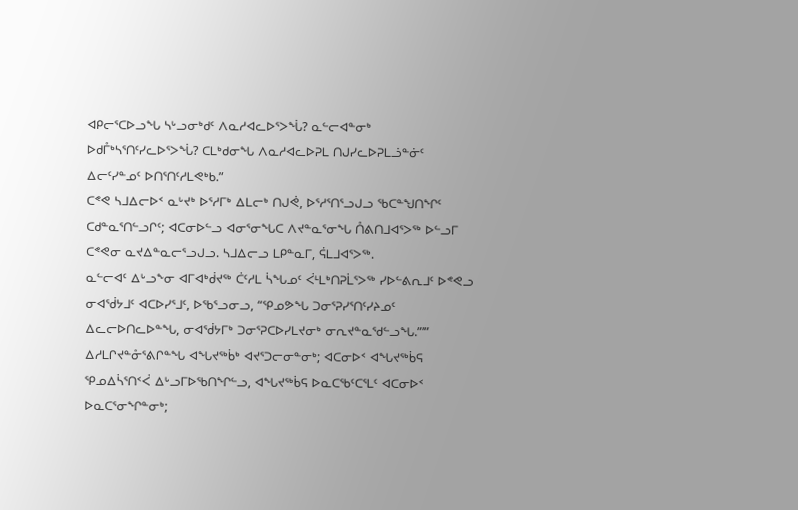ᐊᑭᓕᕐᑕᐅᓗᖓ ᓴᒡᓗᓂᒃᑯᑦ ᐱᓇᓱᐊᓚᐅᕐᐳᖔ? ᓇᓪᓕᐊᓐᓂᒃ ᐅᑯᒤᒃᓴᕐᑎᑦᓯᓚᐅᕐᐳᖔ? ᑕᒪᒃᑯᓂᖓ ᐱᓇᓱᐊᓚᐅᕈᒪ ᑎᒍᓯᓚᐅᕈᒪᓘᓐᓃᑦ ᐃᓕᑦᓯᓐᓄᑦ ᐅᑎᕐᑎᑦᓱᒪᕙᒃᑲ.”
ᑕᕝᕙ ᓴᒧᐃᓕᐅᑉ ᓇᒡᔪᒃ ᐅᕐᓱᒥᒃ ᐃᒪᓕᒃ ᑎᒍᕚ, ᐅᕐᓱᕐᑎᕐᓗᒍᓗ ᖃᑕᓐᖑᑎᖏᑦ ᑕᑯᓐᓇᕐᑎᓪᓗᒋᑦ; ᐊᑕᓂᐅᓪᓗ ᐊᓂᕐᓂᖓᑕ ᐱᔪᓐᓇᕐᓂᖓ ᑍᕕᑎᒧᐊᕐᐳᖅ ᐅᓪᓗᒥ ᑕᕝᕙᓂ ᓇᔪᐃᓐᓇᓕᕐᓗᒍᓗ. ᓴᒧᐃᓕᓗ ᒪᑭᓐᓇᒥ, ᕌᒪᒧᐊᕐᐳᖅ.
ᓇᓪᓕᐊᑦ ᐃᒡᓗᖕᓂ ᐊᒥᐊᒃᑰᔪᖅ ᑖᑦᓱᒪ ᓵᖓᓄᑦ ᐹᒻᒪᒃᑎᕈᒫᕐᐳᖅ ᓯᐅᓪᕕᕆᒧᑦ ᐅᕝᕙᓗ ᓂᐊᖂᔭᒧᑦ ᐊᑕᐅᓯᕐᒧᑦ, ᐅᖃᕐᓗᓂᓗ, “ᕿᓄᕗᖓ ᑐᓂᕐᕈᓯᕐᑎᑦᓯᔨᓄᑦ ᐃᓚᓕᐅᑎᓚᐅᓐᖓ, ᓂᐊᖂᔭᒥᒃ ᑐᓂᕐᕈᑕᐅᓯᒪᔪᓂᒃ ᓂᕆᔪᓐᓇᖁᓪᓗᖓ.”’”
ᐃᓱᒪᒋᔪᓐᓁᕐᕕᒋᓐᖓ ᐊᖓᔪᖅᑳᒃ ᐊᔪᕐᑐᓕᓂᓐᓂᒃ; ᐊᑕᓂᐅᑉ ᐊᖓᔪᖅᑳᕋ ᕿᓄᐃᓵᕐᑎᑉᐹ ᐃᒡᓗᒥᐅᖃᑎᖏᓪᓗ, ᐊᖓᔪᖅᑳᕋ ᐅᓇᑕᖃᑦᑕᕐᒪᑦ ᐊᑕᓂᐅᑉ ᐅᓇᑕᕐᓂᖏᓐᓂᒃ;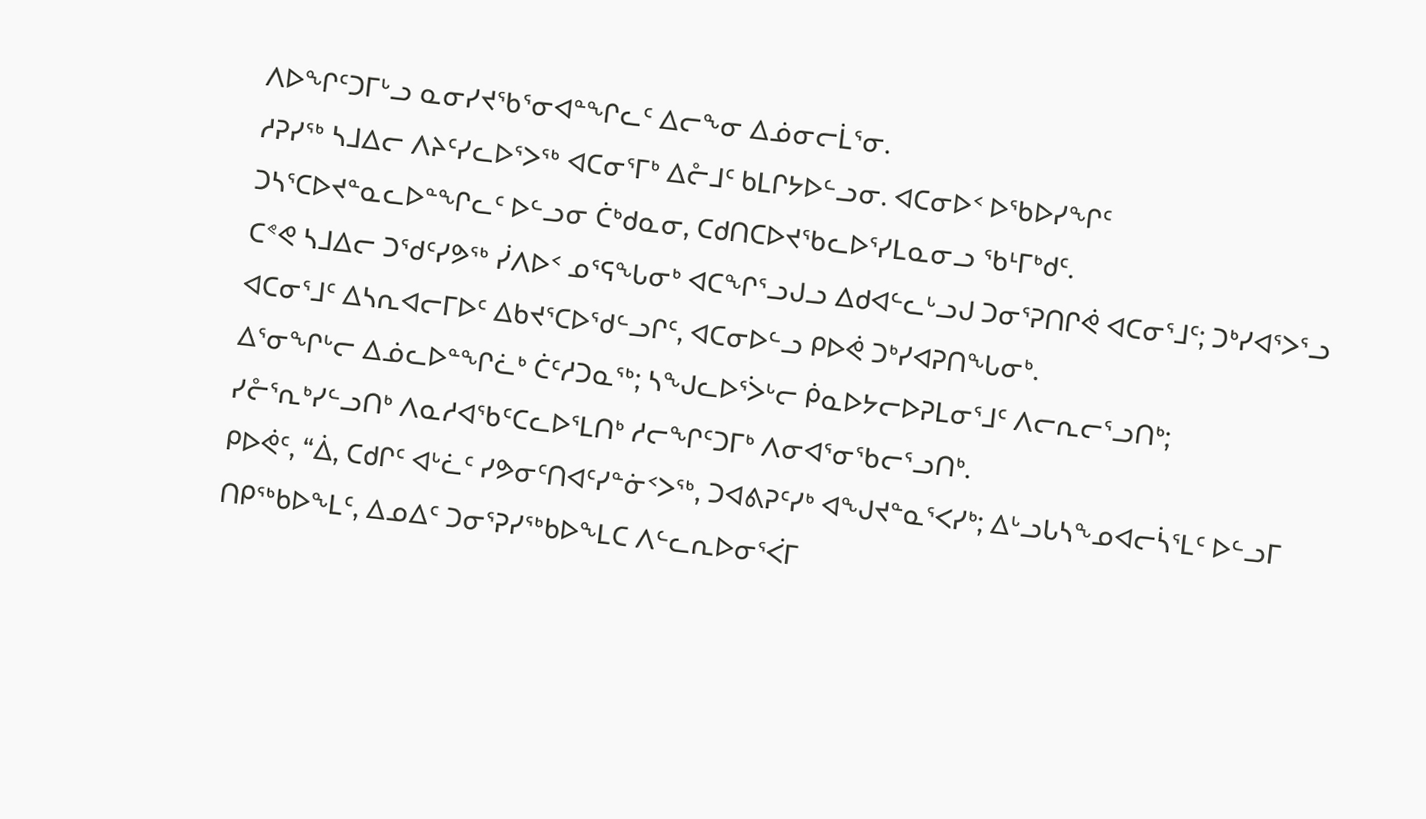ᐱᐅᖏᑦᑐᒥᒡᓗ ᓇᓂᓯᔪᖃᕐᓂᐊᓐᖏᓚᑦ ᐃᓕᖕᓂ ᐃᓅᓂᓕᒫᕐᓂ.
ᓱᕈᓯᖅ ᓴᒧᐃᓕ ᐱᔨᑦᓯᓚᐅᕐᐳᖅ ᐊᑕᓂᕐᒥᒃ ᐃᓔᒧᑦ ᑲᒪᒋᔭᐅᓪᓗᓂ. ᐊᑕᓂᐅᑉ ᐅᖃᐅᓯᖏᑦ ᑐᓴᕐᑕᐅᔪᓐᓇᓚᐅᓐᖏᓚᑦ ᐅᓪᓗᓂ ᑖᒃᑯᓇᓂ, ᑕᑯᑎᑕᐅᔪᖃᓚᐅᕐᓯᒪᓇᓂᓗ ᖃᒻᒥᒃᑯᑦ.
ᑕᕝᕙ ᓴᒧᐃᓕ ᑐᖁᑦᓯᕗᖅ ᓰᐱᐅᑉ ᓄᕐᕋᖓᓂᒃ ᐊᑕᖏᕐᓗᒍᓗ ᐃᑯᐊᓪᓚᒡᓗᒍ ᑐᓂᕐᕈᑎᒋᕚ ᐊᑕᓂᕐᒧᑦ; ᑐᒃᓯᐊᕐᐳᕐᓗ ᐊᑕᓂᕐᒧᑦ ᐃᓴᕆᐊᓕᒥᐅᑦ ᐃᑲᔪᕐᑕᐅᖁᓪᓗᒋᑦ, ᐊᑕᓂᐅᓪᓗ ᑭᐅᕚ ᑐᒃᓯᐊᕈᑎᖓᓂᒃ.
ᐃᕐᓂᖏᒡᓕ ᐃᓅᓚᐅᓐᖏᓛᒃ ᑖᑦᓱᑐᓇᖅ; ᓴᖑᓚᐅᕐᐴᒡᓕ ᑮᓇᐅᔭᓕᐅᕈᒪᓂᕐᒧᑦ ᐱᓕᕆᓕᕐᓗᑎᒃ; ᓯᓔᕐᕆᒃᓯᓪᓗᑎᒃ ᐱᓇᓱᐊᖃᑦᑕᓚᐅᕐᒪᑎᒃ ᓱᓕᖏᑦᑐᒥᒃ ᐱᓂᐊᕐᓂᖃᓕᕐᓗᑎᒃ.
ᑭᐅᕚᑦ, “ᐄ, ᑕᑯᒋᑦ ᐊᒡᓛᑦ ᓯᕗᓂᑦᑎᐊᑦᓯᓐᓃᑉᐳᖅ, ᑐᐊᕕᕈᑦᓯᒃ ᐊᖑᔪᓐᓇᕐᐸᓯᒃ; ᐃᒡᓗᒐᓴᖕᓄᐊᓕᓵᕐᒪᑦ ᐅᓪᓗᒥ ᑎᑭᖅᑲᐅᖕᒪᑦ, ᐃᓄᐃᑦ ᑐᓂᕐᕈᓯᖅᑲᐅᖕᒪᑕ ᐱᓪᓚᕆᐅᓂᕐᐹᒥ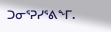ᑐᓂᕐᕈᓯᕐᕕᖕᒥ.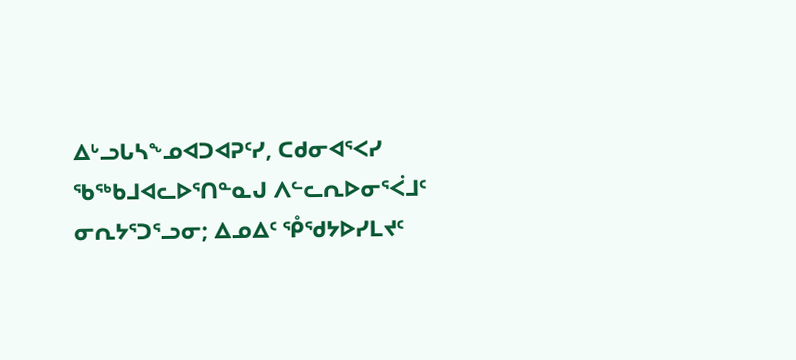ᐃᒡᓗᒐᓴᖕᓄᐊᑐᐊᕈᑦᓯ, ᑕᑯᓂᐊᕐᐸᓯ ᖃᖅᑲᒧᐊᓚᐅᕐᑎᓐᓇᒍ ᐱᓪᓚᕆᐅᓂᕐᐹᒧᑦ ᓂᕆᔭᕐᑐᕐᓗᓂ; ᐃᓄᐃᑦ ᕾᖁᔭᐅᓯᒪᔪᑦ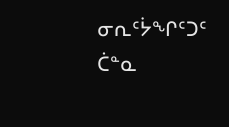ᓂᕆᑦᔮᖏᑦᑐᑦ ᑖᓐᓇ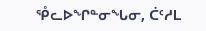ᕾᓚᐅᖏᓐᓂᖓᓂ, ᑖᑦᓱᒪ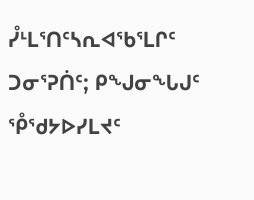ᓮᒻᒪᕐᑎᑦᓴᕆᐊᖃᕐᒪᒋᑦ ᑐᓂᕐᕈᑏᑦ; ᑭᖑᓂᖓᒍᑦ ᕾᖁᔭᐅᓯᒪᔪᑦ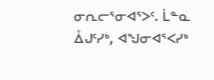ᓂᕆᓕᕐᓂᐊᕐᐳᑦ. ᒫᓐᓇ ᐂᒍᑦᓯᒃ, ᐊᖑᓂᐊᕐᐸᓯᒃ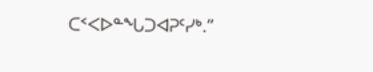ᑕᑉᐸᐅᓐᖓᑐᐊᕈᑦᓯᒃ.”